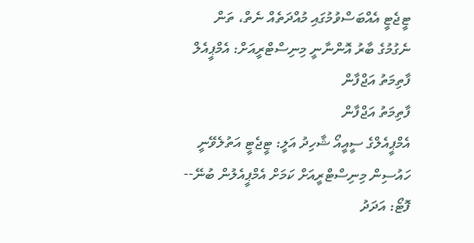ޓީޖެޓީ އެއްބަސްވުމުގައި މުއްދަތެއް ނެތް، ތަން ނެގުމުގެ ބާރު އޮންނާނީ މިނިސްޓްރީއަށް: އެމްޕީއެލް
ފާތިމަތު އަޖްފާން
ފާތިމަތު އަޖްފާން
އެމްޕީއެލްގެ ސީއީއޯ ޝާހިދު އަލީ: ޓީޖެޓީ އަތުލެވޭނީ ހައުސިން މިނިސްޓްރީއަށް ކަމަށް އެމްޕީއެލުން ބުނޭ-- ފޮޓޯ: އަދަދު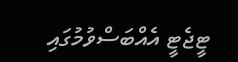ޓީޖެޓީ އެއްބަސްވުމުގައި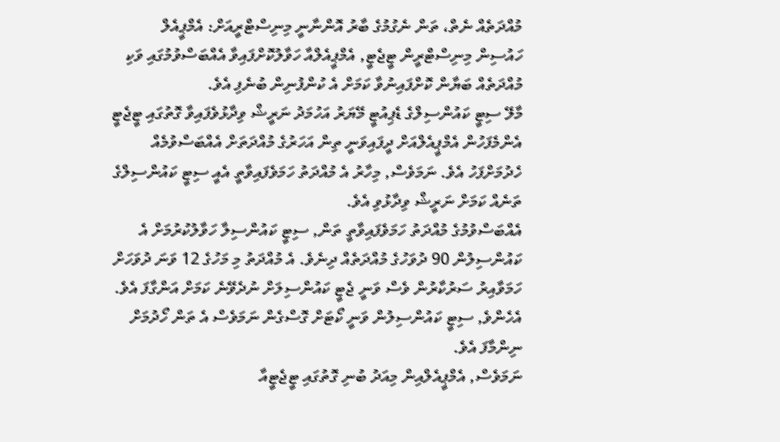މުއްދަތެއް ނެތް، ތަން ނެގުމުގެ ބާރު އޮންނާނީ މިނިސްޓްރީއަށް: އެމްޕީއެލް
ހައުސިން މިނިސްޓްރީން ޓީޖެޓީ, އެމްޕީއެލްއާ ހަވާލުކޮށްފައިވާ އެއްބަސްވުމުގައި ވަކި މުއްދަތެއް ބަޔާން ކޮށްފައިނުވާ ކަމަށް އެ ކުންފުނިން ބުނެފި އެވެ.
މާލޭ ސިޓީ ކައުންސިލްގެ ޑެޕިއުޓީ މޭޔަރު އަހުމަދު ނަރީޝް ވިދާޅުވެފައިވާ ގޮތުގައި ޓީޖެޓީ އެންމެފަހުން އެމްޕީއެލްއަށް ދީފައިވަނީ ތިން އަހަރުގެ މުއްދަތަށް އެއްބަސްވުމެއް ހެދުމަށްފަހު އެވެ. ނަމަވެސް, މިހާރު އެ މުއްދަތު ހަމަވެފައިވާތީ އެއީ ސިޓީ ކައުންސިލްގެ ތަނެއް ކަމަށް ނަރީޝް ވިދާޅުވި އެވެ.
އެއްބަސްވުމުގެ މުއްދަތު ހަމަވެފައިވާތީ ތަން, ސިޓީ ކައުންސިލާ ހަވާލުކުރުމަށް އެ ކައުންސިލުން 90 ދުވަހުގެ މުއްދަތެއް ދިނެވެ. އެ މުއްދަތު މި މަހުގެ 12 ވަނަ ދުވަހަށް ހަމަވާއިރު ސަރުކާރުން ވެސް ވަނީ ޖެޓީ ކައުންސިލަށް ނުދެވޭނެ ކަމަށް އަންގާފަ އެވެ.
އެހެންވެ, ސިޓީ ކައުންސިލުން ވަނީ ކޯޓަށް ގޮސްގެން ނަމަވެސް އެ ތަން ހޯދުމަށް ނިންމާފަ އެވެ.
ނަމަވެސް, އެމްޕީއެލްއިން މިއަދު ބުނި ގޮތުގައި ޓީޖެޓީއާ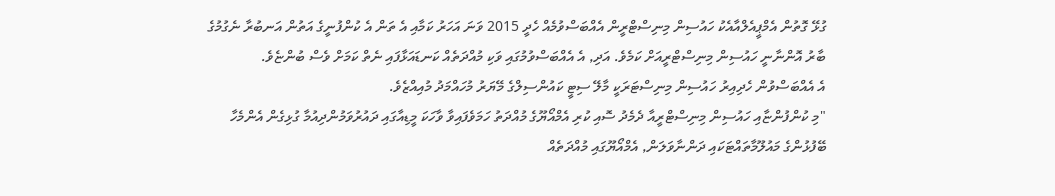ގުޅޭ ގޮތުން އެމްޕީއެލްއާއެކު ހައުސިން މިނިސްޓްރީން އެއްބަސްވުމެއް ހެދީ 2015 ވަނަ އަހަރު ކަމާއި އެ ތަން އެ ކުންފުނީގެ އަތުން އަނބުރާ ނެގުމުގެ ބާރު އޮންނާނީ ހައުސިން މިނިސްޓްރީއަށް ކަމެވެ. އަދި, އެ އެއްބަސްވުމުގައި ވަކި މުއްދަތެއް ކަނޑައަޅާފައި ނެތް ކަމަށް ވެސް ބުންޏެވެ.
އެ އެއްބަސްވުން ހެދިއިރު ހައުސިން މިނިސްޓަރަކީ މާލޭ ސިޓީ ކައުންސިލްގެ މޭޔަރު މުހައްމަދު މުއިއްޒެވެ.
"މި ކުންފުންޏާއި ހައުސިން މިނިސްޓްރީއާ ދެމެދު ސޮއި ކުރި އެމްއޯޔޫގެ މުއްދަތު ހަމަވެފައިވާ ވާހަކަ މީޑިއާގައި ދައުރުވަމުންދިއުމާ ގުޅިގެން އެންމެހާ ބޭފުޅުންގެ މައުލޫމާތައްޓަކައި ދަންނާވަލަން, އެމްއޯޔޫގައި މުއްދަތެއް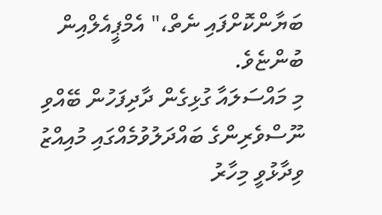ބަޔާންކޮށްފައި ނެތް،" އެމްޕީއެލްއިން ބުންޏެވެ.
މި މައްސަލައާ ގުޅިގެން ދާދިފަހުން ބޭއްވި ނޫސްވެރިންގެ ބައްދަލުވުމެއްގައި މުއިއްޒު ވިދާޅުވީ މިހާރު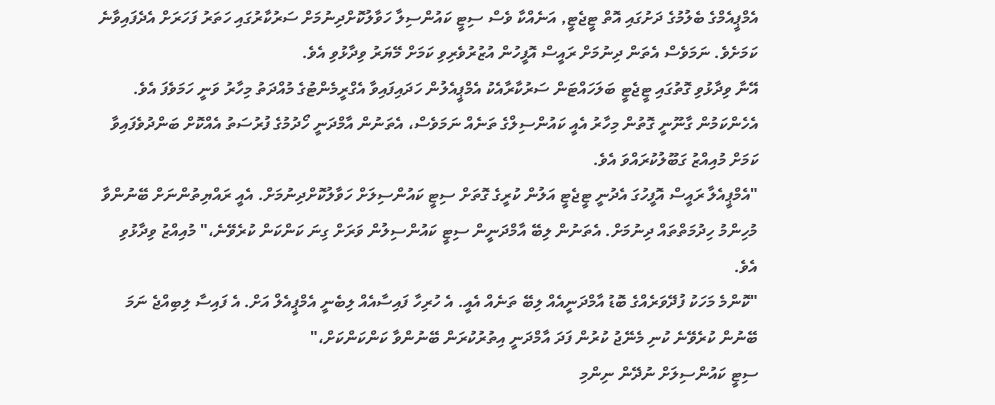އެމްޕީއެމްގެ ބެލުމުގެ ދަށުގައި އޮތް ޓީޖެޓީ, އަނެއްކާ ވެސް ސިޓީ ކައުންސިލާ ހަވާލުކޮށްދިނުމަށް ސަރުކާރުގައި ހަތަރު ފަހަރަށް އެދެފައިވާނެ ކަމަށެވެ. ނަމަވެސް އެތަން ދިނުމަށް ރައީސް އޮފީހުން އުޒުރުވެރިވި ކަމަށް މޭޔަރު ވިދާޅުވި އެވެ.
އޭނާ ވިދާޅުވި ގޮތުގައި ޓީޖެޓީ ބަލަހައްޓަން ސަރުކާރާއެކު އެމްޕީއެލުން ހަދައިފައިވާ އެގްރީމެންޓުގެ މުއްދަތު މިހާރު ވަނީ ހަމަވެފަ އެވެ. އެހެންކަމުން ގާނޫނީ ގޮތުން މިހާރު އެއީ ކައުންސިލްގެ ތަނެއް ނަމަވެސް، އެތަނުން އާމްދަނީ ހޯދުމުގެ ފުރުސަތު އެއްކޮށް ބަންދުވެފައިވާ ކަމަށް މުއިއްޒު ގަބޫލުކުރައްވަ އެވެ.
"އެމްޕީއެލާ ރައީސް އޮފީހުގަ އެދުނީ ޓީޖެޓީ އަލުން ކުރީގެ ގޮތަށް ސިޓީ ކައުންސިލަށް ހަވާލުކޮށްދިނުމަށް. އެއީ ރައްޔިތުންނަށް ބޭނުންވާ މުހިންމު ހިދުމަތްތައް ދިނުމަށް. އެތަނުން ލިބޭ އާމްދަނީން ސިޓީ ކައުންސިލުން ވަރަށް ގިނަ ކަންކަން ކުރެވޭނެ،" މުއިއްޒު ވިދާޅުވި އެވެ.
"ކޮންމެ މަހަކު ފުދޭވަރެއްގެ ބޮޑު އާމްދަނީއެއް ލިބޭ ތަނެއް އެއީ. އެ ހުރިހާ ފައިސާއެއް ލިބެނީ އެމްޕީއެލް އަށް. އެ ފައިސާ ލިބިއްޖެ ނަމަ ބޭނުން ކުރެވޭނެ ކުނި މެނޭޖު ކުރުން ފަދަ އާމްދަނީ އިތުރުކުރަން ބޭނުންވާ ކަންކަންކަށް،"
ސިޓީ ކައުންސިލަށް ނުދޭން ނިންމި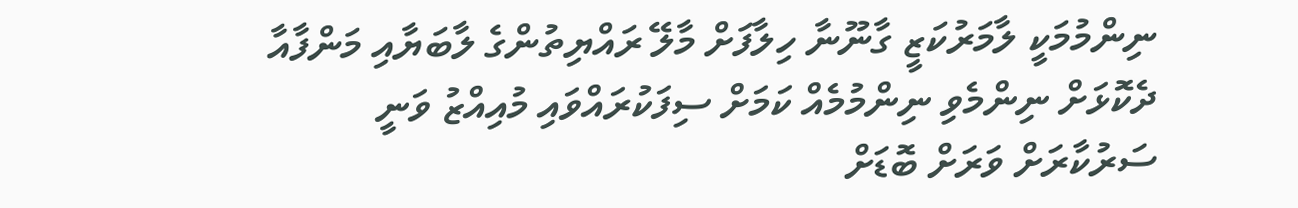ނިންމުމަކީ ލާމަރުކަޒީ ގާނޫނާ ހިލާފަށް މާލޭ ރައްޔިތުންގެ ލާބަޔާއި މަންފާއާ ދެކޮޅަށް ނިންމެވި ނިންމުމެއް ކަމަށް ސިފަކުރައްވައި މުއިއްޒު ވަނީ ސަރުކާރަށް ވަރަށް ބޮޑަށް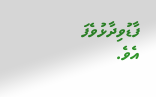ފާޑުވިދާޅުވެފަ އެވެ.